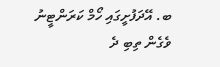ބ. އޭދަފުށީގައި ހޯމް ކަރަންޓީނު ވެގެން ތިބި ދެ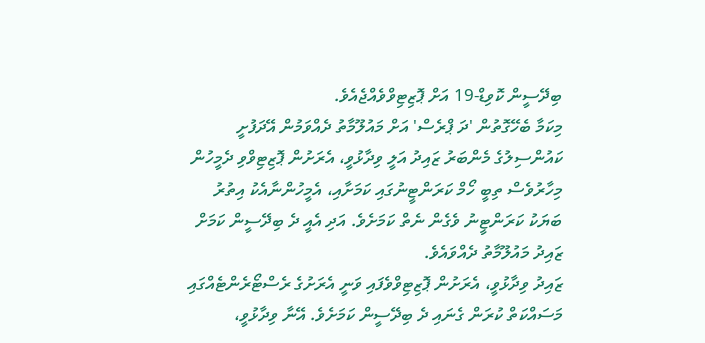ބިދޭސީން ކޮވިޑް-19 އަށް ޕޮޒިޓިވްވެއްޖެއެވެ.
މިކަމާ ބެހޭގޮތުން 'ދަ ޕްރެސް' އަށް މައުލޫމާތު ދެއްވަމުން އޭދަފުށީ ކައުންސިލުގެ މެންބަރު ޒައިދު އަލީ ވިދާޅުވީ، އެރަށުން ޕޮޒިޓިވްވި ދެމީހުން މިހާރުވެސް ތިބީ ހޯމް ކަރަންޓީނުގައި ކަމަށާއި، އެމީހުންނާއެކު އިތުރު ބަޔަކު ކަރަންޓީނު ވެގެން ނެތް ކަމަށެވެ. އަދި އެއީ ދެ ބިދޭސީން ކަމަށް ޒައިދު މައުލޫމާތު ދެއްވައެވެ.
ޒައިދު ވިދާޅުވީ، އެރަށުން ޕޮޒިޓިވްވެފައި ވަނީ އެރަށުގެ ރެސްޓޯރެންޓެއްގައި މަސައްކަތް ކުރަން ގެނައި ދެ ބިދޭސީން ކަމަށެވެ. އޭނާ ވިދާޅުވީ،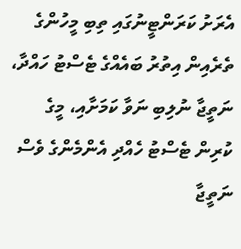އެރަށު ކަރަންޓީނުގައި ތިބި މީހުންގެ ތެރެއިން އިތުރު ބައެއްގެ ޓެސްޓު ހައްދާ، ނަތީޖާ ނުލިބި ނަވާ ކަމަށާއި، މީގެ ކުރިން ޓެސްޓު ހެއްދި އެންމެންގެ ވެސް ނަތީޖާ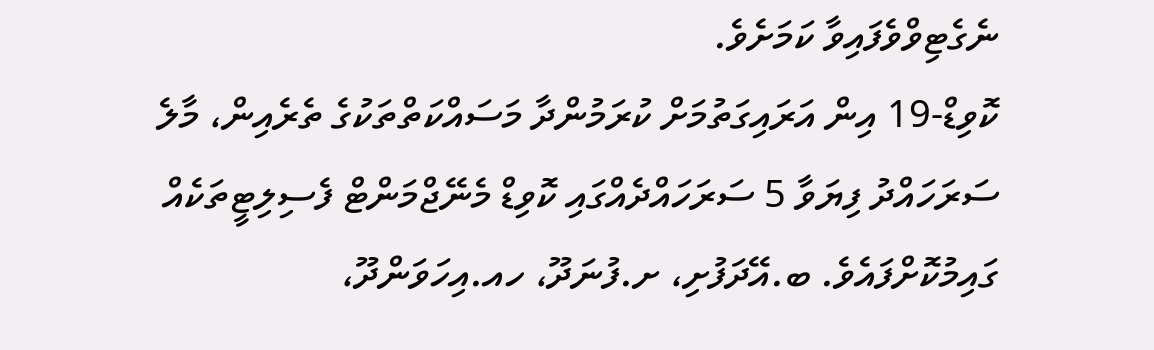ނެގެޓިވްވެފައިވާ ކަމަށެވެ.
ކޮވިޑް-19 އިން އަރައިގަތުމަށް ކުރަމުންދާ މަސައްކަތްތަކުގެ ތެރެއިން، މާލެ ސަރަހައްދު ފިޔަވާ 5 ސަރަހައްދެއްގައި ކޮވިޑް މެނޭޖްމަންޓް ފެސިލިޓީތަކެއް ގައިމުކޮށްފައެވެ. ބ.އޭދަފުށި، ށ.ފުނަދޫ، ހއ.އިހަވަންދޫ،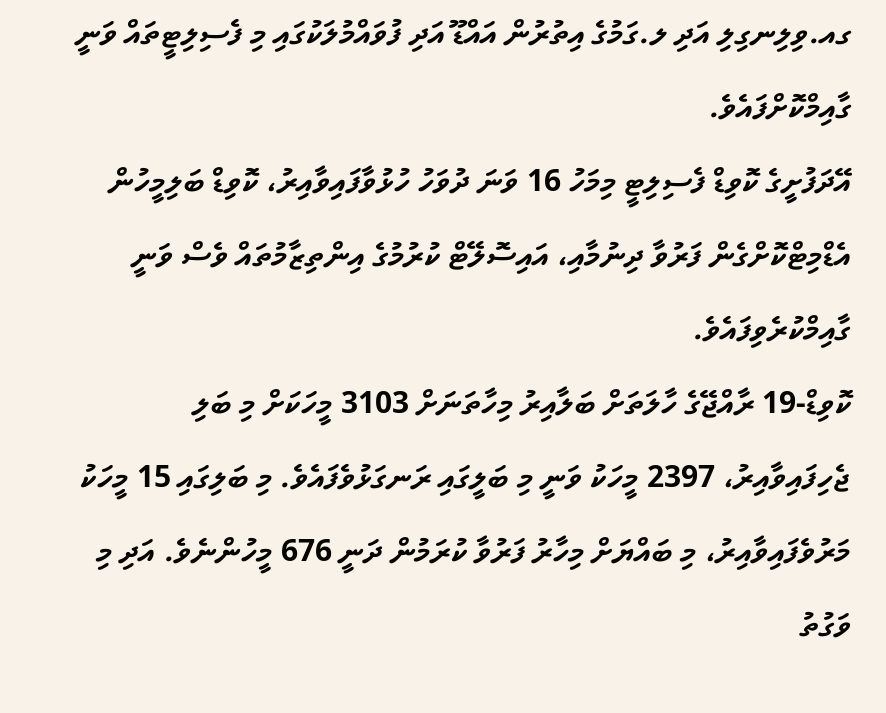ގއ.ވިލިނގިލި އަދި ލ.ގަމުގެ އިތުރުން އައްޑޫ އަދި ފުވައްމުލަކުގައި މި ފެސިލިޓީތައް ވަނީ ގާއިމްކޮށްފައެވެ.
އޭދަފުށީގެ ކޮވިޑް ފެސިލިޓީ މިމަހު 16 ވަނަ ދުވަހު ހުޅުވާފައިވާއިރު، ކޮވިޑް ބަލިމީހުން އެޑްމިޓްކޮށްގެން ފަރުވާ ދިނުމާއި، އައިސޮލޭޓް ކުރުމުގެ އިންތިޒާމުތައް ވެސް ވަނީ ގާއިމްކުރެވިފައެވެ.
ކޮވިޑް-19 ރާއްޖޭގެ ހާލަތަށް ބަލާއިރު މިހާތަނަށް 3103 މީހަކަށް މި ބަލި ޖެހިފައިވާއިރު، 2397 މީހަކު ވަނީ މި ބަލީގައި ރަނގަޅުވެފައެވެ. މި ބަލިގައި 15 މީހަކު މަރުވެފައިވާއިރު، މި ބައްޔަށް މިހާރު ފަރުވާ ކުރަމުން ދަނީ 676 މީހުންނެވެ. އަދި މި ވަގުތު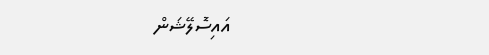އައިސޮލޭޝަން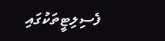ފެސިލިޓީތަކުގައި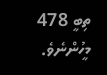ތިބީ 478 މީހުންނެވެ.